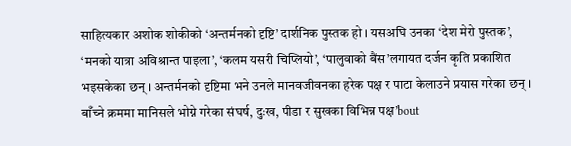साहित्यकार अशोक शोकीको ‘अन्तर्मनको दृष्टि’ दार्शनिक पुस्तक हो । यसअघि उनका ‘देश मेरो पुस्तक’, ‘मनको यात्रा अविश्रान्त पाइला’, ‘कलम यसरी चिप्लियो’, ‘पालुवाको बैंस’लगायत दर्जन कृति प्रकाशित भइसकेका छन् । अन्तर्मनको दृष्टिमा भने उनले मानवजीवनका हरेक पक्ष र पाटा केलाउने प्रयास गरेका छन् ।
बाँच्ने क्रममा मानिसले भोग्ने गरेका संघर्ष, दुःख, पीडा र सुखका विभिन्न पक्ष’bout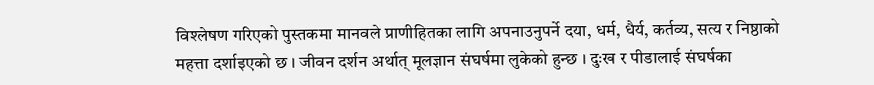विश्लेषण गरिएको पुस्तकमा मानवले प्राणीहितका लागि अपनाउनुपर्ने दया, धर्म, धैर्य, कर्तव्य, सत्य र निष्ठाको महत्ता दर्शाइएको छ । जीवन दर्शन अर्थात् मूलज्ञान संघर्षमा लुकेको हुन्छ । दुःख र पीडालाई संघर्षका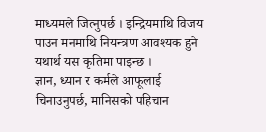माध्यमले जित्नुपर्छ । इन्द्रियमाथि विजय पाउन मनमाथि नियन्त्रण आवश्यक हुने यथार्थ यस कृतिमा पाइन्छ ।
ज्ञान, ध्यान र कर्मले आफूलाई चिनाउनुपर्छ, मानिसको पहिचान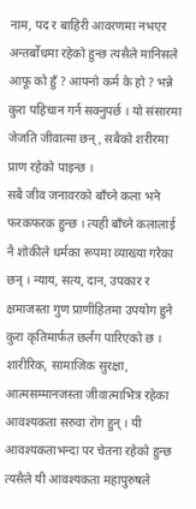नाम, पद र बाहिरी आवरणमा नभएर अन्तर्बोधमा रहेको हुन्छ त्यसैले मानिसले आफू को हुँ ? आफ्नो कर्म के हो ? भन्ने कुरा पहिचान गर्न सक्नुपर्छ । यो संसारमा जेजति जीवात्मा छन्, सबैको शरीरमा प्राण रहेको पाइन्छ ।
सबै जीव जनावरको बाँच्ने कला भने फरकफरक हुन्छ । त्यही बाँच्ने कलालाई नै शोकीले धर्मका रूपमा व्याख्या गरेका छन् । न्याय, सत्य, दान, उपकार र क्षमाजस्ता गुण प्राणीहितमा उपयोग हुने कुरा कृतिमार्फत छर्लंग पारिएको छ । शारीरिक, सामाजिक सुरक्षा, आत्मसम्मानजस्ता जीवात्माभित्र रहेका आवश्यकता सरुवा रोग हुन् । यी आवश्यकताभन्दा पर चेतना रहेको हुन्छ त्यसैले यी आवश्यकता महापुरुषले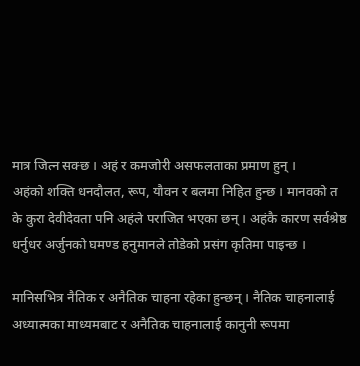मात्र जित्न सक्छ । अहं र कमजोरी असफलताका प्रमाण हुन् ।
अहंको शक्ति धनदौलत, रूप, यौवन र बलमा निहित हुन्छ । मानवको त के कुरा देवीदेवता पनि अहंले पराजित भएका छन् । अहंकै कारण सर्वश्रेष्ठ धर्नुधर अर्जुनको घमण्ड हनुमानले तोडेको प्रसंग कृतिमा पाइन्छ ।

मानिसभित्र नैतिक र अनैतिक चाहना रहेका हुन्छन् । नैतिक चाहनालाई अध्यात्मका माध्यमबाट र अनैतिक चाहनालाई कानुनी रूपमा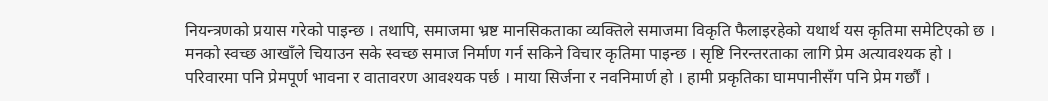नियन्त्रणको प्रयास गरेको पाइन्छ । तथापि, समाजमा भ्रष्ट मानसिकताका व्यक्तिले समाजमा विकृति फैलाइरहेको यथार्थ यस कृतिमा समेटिएको छ ।
मनको स्वच्छ आखाँले चियाउन सके स्वच्छ समाज निर्माण गर्न सकिने विचार कृतिमा पाइन्छ । सृष्टि निरन्तरताका लागि प्रेम अत्यावश्यक हो । परिवारमा पनि प्रेमपूर्ण भावना र वातावरण आवश्यक पर्छ । माया सिर्जना र नवनिमार्ण हो । हामी प्रकृतिका घामपानीसँग पनि प्रेम गर्छौं ।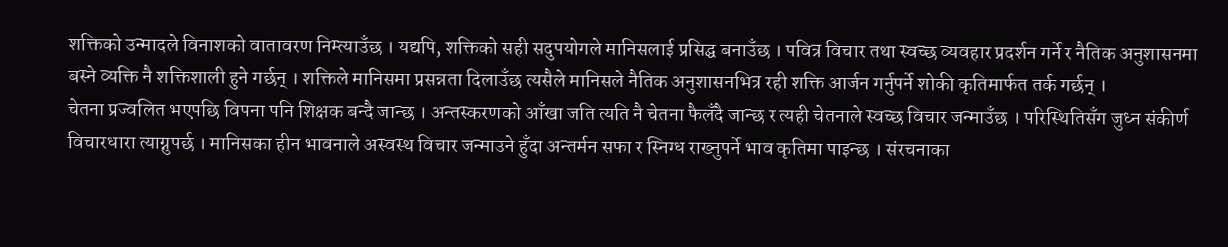शक्तिको उन्मादले विनाशको वातावरण निम्त्याउँछ । यद्यपि, शक्तिको सही सदुपयोगले मानिसलाई प्रसिद्घ बनाउँछ । पवित्र विचार तथा स्वच्छ व्यवहार प्रदर्शन गर्ने र नैतिक अनुशासनमा बस्ने व्यक्ति नै शक्तिशाली हुने गर्छन् । शक्तिले मानिसमा प्रसन्नता दिलाउँछ त्यसैले मानिसले नैतिक अनुशासनभित्र रही शक्ति आर्जन गर्नुपर्ने शोकी कृतिमार्फत तर्क गर्छन् ।
चेतना प्रज्वलित भएपछि विपना पनि शिक्षक बन्दै जान्छ । अन्तस्करणको आँखा जति त्यति नै चेतना फैलँदै जान्छ र त्यही चेतनाले स्वच्छ विचार जन्माउँछ । परिस्थितिसँग जुध्न संकीर्ण विचारधारा त्याग्नुपर्छ । मानिसका हीन भावनाले अस्वस्थ विचार जन्माउने हुँदा अन्तर्मन सफा र स्निग्ध राख्नुपर्ने भाव कृतिमा पाइन्छ । संरचनाका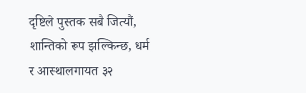दृष्टिले पुस्तक सबै जित्यौं, शान्तिको रूप झल्किन्छ, धर्म र आस्थालगायत ३२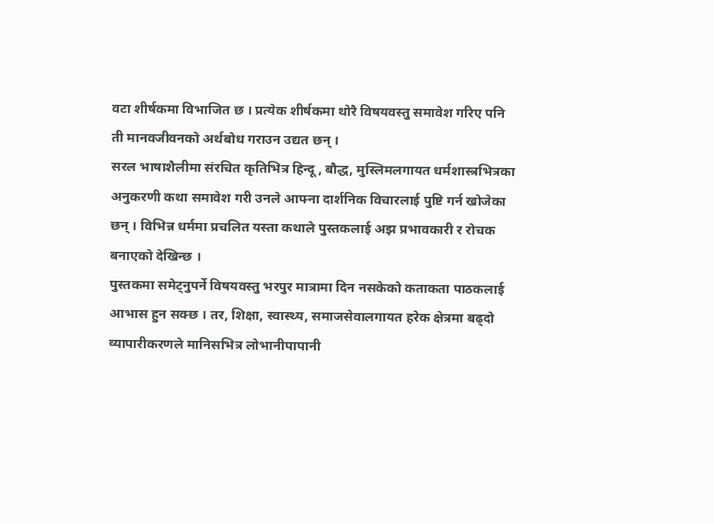वटा शीर्षकमा विभाजित छ । प्रत्येक शीर्षकमा थोरै विषयवस्तु समावेश गरिए पनि ती मानवजीवनको अर्थबोध गराउन उद्यत छन् ।
सरल भाषाशैलीमा संरचित कृतिभित्र हिन्दू, बौद्ध, मुस्लिमलगायत धर्मशास्त्रभित्रका अनुकरणी कथा समावेश गरी उनले आफ्ना दार्शनिक विचारलाई पुष्टि गर्न खोजेका छन् । विभिन्न धर्ममा प्रचलित यस्ता कथाले पुस्तकलाई अझ प्रभावकारी र रोचक बनाएको देखिन्छ ।
पुस्तकमा समेट्नुपर्ने विषयवस्तु भरपुर मात्रामा दिन नसकेको कताकता पाठकलाई आभास हुन सक्छ । तर, शिक्षा, स्वास्थ्य, समाजसेवालगायत हरेक क्षेत्रमा बढ्दो व्यापारीकरणले मानिसभित्र लोभानीपापानी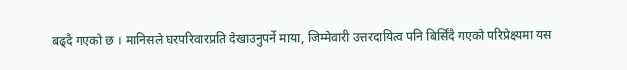बढ्दै गएको छ । मानिसले घरपरिवारप्रति देखाउनुपर्ने माया, जिम्मेवारी उत्तरदायित्व पनि बिर्सिंदै गएको परिप्रेक्ष्यमा यस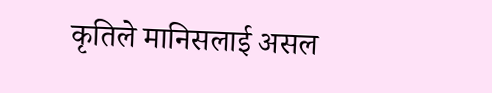कृतिले मानिसलाई असल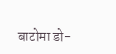बाटोमा डो-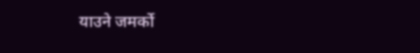याउने जमर्को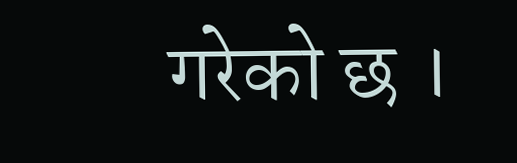गरेको छ ।